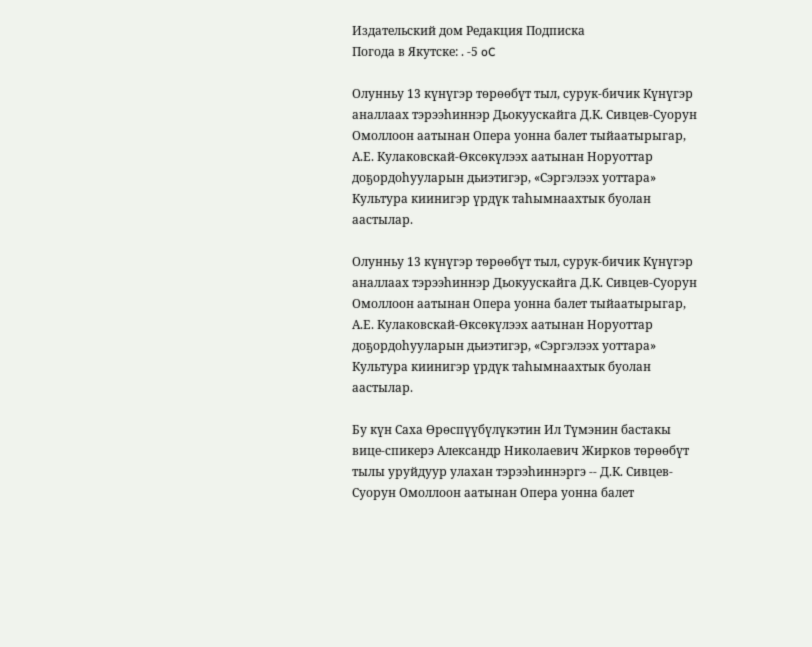Издательский дом Редакция Подписка
Погода в Якутске: . -5 oC

Олунньу 13 күнүгэр төрөөбүт тыл, сурук-бичик Күнүгэр аналлаах тэрээһиннэр Дьокуускайга Д.К. Сивцев-Суорун Омоллоон аатынан Опера уонна балет тыйаатырыгар, А.Е. Кулаковскай-Өксөкүлээх аатынан Норуоттар доҕордоһууларын дьиэтигэр, «Сэргэлээх уоттара» Культура киинигэр үрдүк таһымнаахтык буолан аастылар.

Олунньу 13 күнүгэр төрөөбүт тыл, сурук-бичик Күнүгэр аналлаах тэрээһиннэр Дьокуускайга Д.К. Сивцев-Суорун Омоллоон аатынан Опера уонна балет тыйаатырыгар, А.Е. Кулаковскай-Өксөкүлээх аатынан Норуоттар доҕордоһууларын дьиэтигэр, «Сэргэлээх уоттара» Культура киинигэр үрдүк таһымнаахтык буолан аастылар.

Бу күн Саха Өрөспүүбүлүкэтин Ил Түмэнин бастакы вице-спикерэ Александр Николаевич Жирков төрөөбүт тылы уруйдуур улахан тэрээһиннэргэ -- Д.К. Сивцев-Суорун Омоллоон аатынан Опера уонна балет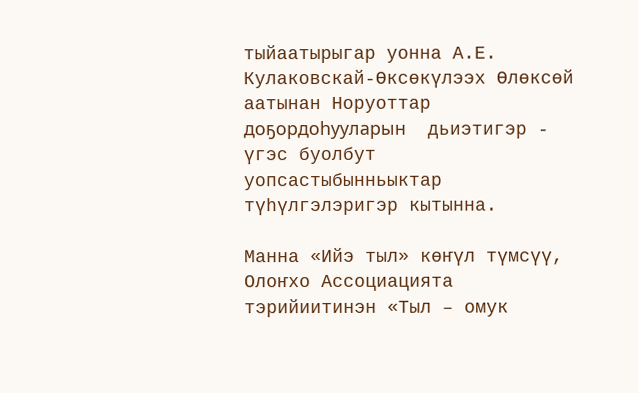тыйаатырыгар уонна А.Е. Кулаковскай-Өксөкүлээх Өлөксөй аатынан Норуоттар доҕордоһууларын  дьиэтигэр - үгэс буолбут уопсастыбынньыктар түһүлгэлэригэр кытынна.

Манна «Ийэ тыл» көҥүл түмсүү, Олоҥхо Ассоциацията тэрийиитинэн «Тыл – омук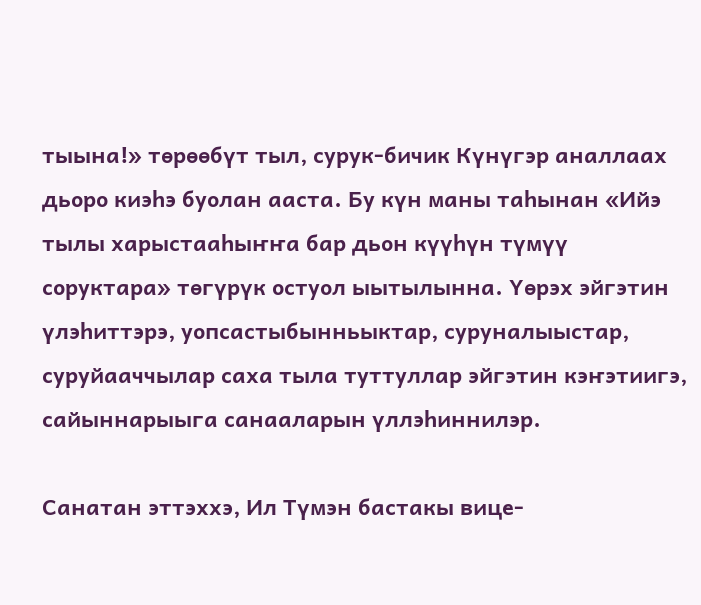тыына!» төрөөбүт тыл, сурук-бичик Күнүгэр аналлаах дьоро киэһэ буолан ааста. Бу күн маны таһынан «Ийэ тылы харыстааһыҥҥа бар дьон күүһүн түмүү соруктара» төгүрүк остуол ыытылынна. Үөрэх эйгэтин үлэһиттэрэ, уопсастыбынньыктар, суруналыыстар, суруйааччылар саха тыла туттуллар эйгэтин кэҥэтиигэ, сайыннарыыга санааларын үллэһиннилэр.

Санатан эттэххэ, Ил Түмэн бастакы вице-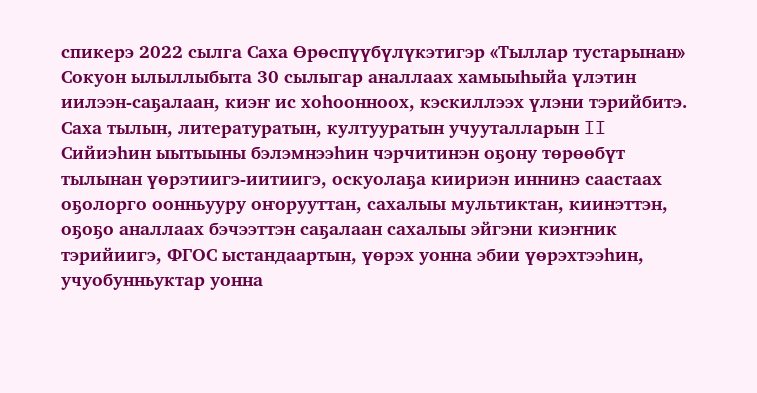спикерэ 2022 сылга Саха Өрөспүүбүлүкэтигэр «Тыллар тустарынан» Сокуон ылыллыбыта 30 сылыгар аналлаах хамыыһыйа үлэтин иилээн-саҕалаан, киэҥ ис хоһоонноох, кэскиллээх үлэни тэрийбитэ. Саха тылын, литературатын, култууратын учууталларын II Сийиэһин ыытыыны бэлэмнээһин чэрчитинэн оҕону төрөөбүт тылынан үөрэтиигэ-иитиигэ, оскуолаҕа киириэн иннинэ саастаах оҕолорго оонньууру оҥорууттан, сахалыы мультиктан, киинэттэн, оҕоҕо аналлаах бэчээттэн саҕалаан сахалыы эйгэни киэҥник тэрийиигэ, ФГОС ыстандаартын, үөрэх уонна эбии үөрэхтээһин, учуобунньуктар уонна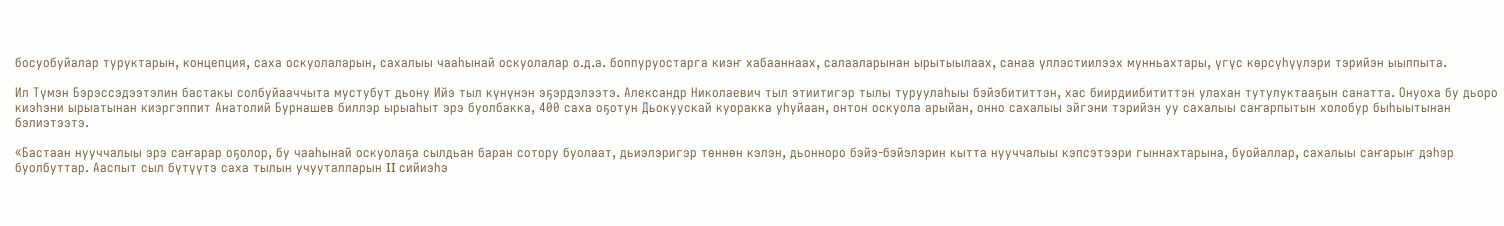босуобуйалар туруктарын, концепция, саха оскуолаларын, сахалыы чааһынай оскуолалар о.д.а. боппуруостарга киэҥ хабааннаах, салааларынан ырытыылаах, санаа үллэстиилээх мунньахтары, үгүс көрсүһүүлэри тэрийэн ыыппыта.

Ил Түмэн Бэрэссэдээтэлин бастакы солбуйааччыта мустубут дьону Ийэ тыл күнүнэн эҕэрдэлээтэ. Александр Николаевич тыл этиитигэр тылы туруулаһыы бэйэбититтэн, хас биирдиибититтэн улахан тутулуктааҕын санатта. Онуоха бу дьоро киэһэни ырыатынан киэргэппит Анатолий Бурнашев биллэр ырыаһыт эрэ буолбакка, 400 саха оҕотун Дьокуускай куоракка уһуйаан, онтон оскуола арыйан, онно сахалыы эйгэни тэрийэн уу сахалыы саҥарпытын холобур быһыытынан бэлиэтээтэ.

«Бастаан нууччалыы эрэ саҥарар оҕолор, бу чааһынай оскуолаҕа сылдьан баран сотору буолаат, дьиэлэригэр төннөн кэлэн, дьонноро бэйэ-бэйэлэрин кытта нууччалыы кэпсэтээри гыннахтарына, буойаллар, сахалыы саҥарыҥ дэһэр буолбуттар. Ааспыт сыл бүтүүтэ саха тылын учууталларын II сийиэһэ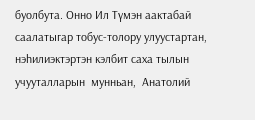буолбута. Онно Ил Түмэн аактабай саалатыгар тобус-толору улуустартан, нэһилиэктэртэн кэлбит саха тылын учууталларын  мунньан,  Анатолий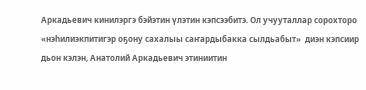Аркадьевич кинилэргэ бэйэтин үлэтин кэпсээбитэ. Ол учууталлар сорохторо «нэһилиэкпитигэр оҕону сахалыы саҥардыбакка сылдьабыт»  диэн кэпсиир дьон кэлэн, Анатолий Аркадьевич этиниитин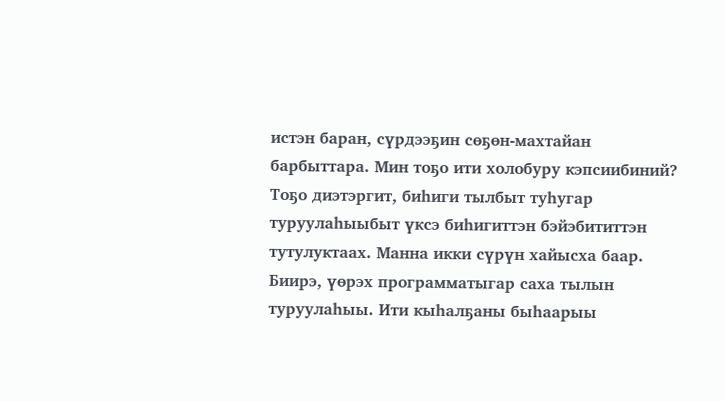истэн баран, сүрдээҕин сөҕөн-махтайан барбыттара. Мин тоҕо ити холобуру кэпсиибиний? Тоҕо диэтэргит, биһиги тылбыт туһугар туруулаһыыбыт үксэ биһигиттэн бэйэбититтэн тутулуктаах. Манна икки сүрүн хайысха баар. Биирэ, үөрэх программатыгар саха тылын туруулаһыы. Ити кыһалҕаны быһаарыы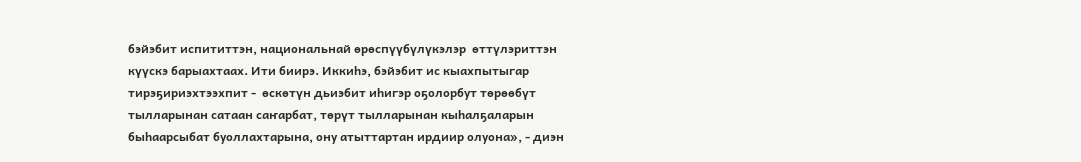бэйэбит испититтэн, национальнай өрөспүүбүлүкэлэр  өттүлэриттэн күүскэ барыахтаах. Ити биирэ. Иккиһэ, бэйэбит ис кыахпытыгар тирэҕириэхтээхпит -  өскөтүн дьиэбит иһигэр оҕолорбут төрөөбүт тылларынан сатаан саҥарбат, төрүт тылларынан кыһалҕаларын быһаарсыбат буоллахтарына, ону атыттартан ирдиир олуона», - диэн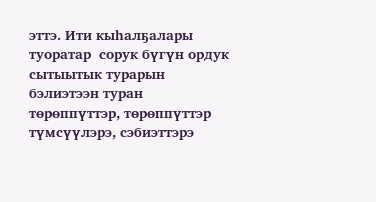эттэ. Ити кыһалҕалары туоратар  сорук бүгүн ордук  сытыытык турарын бэлиэтээн туран төрөппүттэр, төрөппүттэр түмсүүлэрэ, сэбиэттэрэ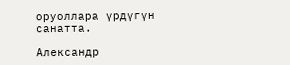оруоллара үрдүгүн санатта.

Александр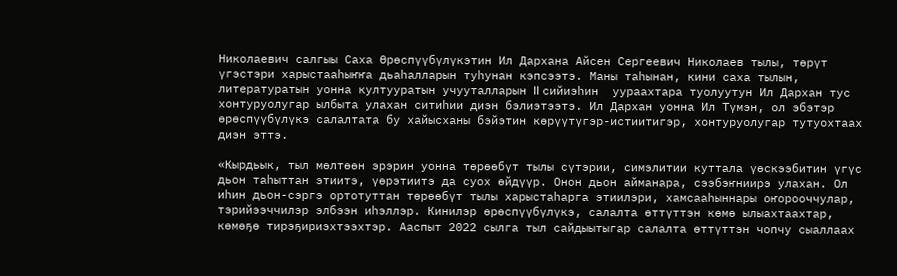Николаевич салгыы Саха Өрөспүүбүлүкэтин Ил Дархана Айсен Сергеевич Николаев тылы, төрүт үгэстэри харыстааһыҥҥа дьаһалларын туһунан кэпсээтэ. Маны таһынан, кини саха тылын, литературатын уонна култууратын учууталларын II сийиэһин  уураахтара туолуутун Ил Дархан тус хонтуруолугар ылбыта улахан ситиһии диэн бэлиэтээтэ. Ил Дархан уонна Ил Түмэн, ол эбэтэр өрөспүүбүлүкэ салалтата бу хайысханы бэйэтин көрүүтүгэр-истиитигэр, хонтуруолугар тутуохтаах диэн эттэ.

«Кырдьык, тыл мөлтөөн эрэрин уонна төрөөбүт тылы сүтэрии, симэлитии куттала үөскээбитин үгүс дьон таһыттан этиитэ, үөрэтиитэ да суох өйдүүр. Онон дьон айманара, сээбэҥниирэ улахан. Ол иһин дьон-сэргэ ортотуттан төрөөбүт тылы харыстаһарга этиилэри, хамсааһыннары оҥорооччулар, тэрийээччилэр элбээн иһэллэр. Кинилэр өрөспүүбүлүкэ, салалта өттүттэн көмө ылыахтаахтар, көмөҕө тирэҕириэхтээхтэр. Ааспыт 2022 сылга тыл сайдыытыгар салалта өттүттэн чопчу сыаллаах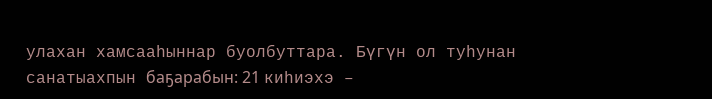улахан хамсааһыннар буолбуттара. Бүгүн ол туһунан санатыахпын баҕарабын: 21 киһиэхэ –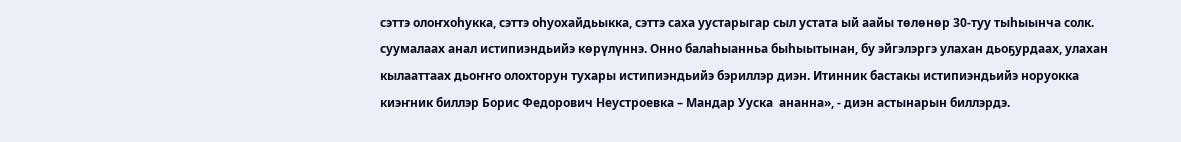сэттэ олоҥхоһукка, сэттэ оһуохайдьыкка, сэттэ саха уустарыгар сыл устата ый аайы төлөнөр 30-туу тыһыынча солк. суумалаах анал истипиэндьийэ көрүлүннэ. Онно балаһыанньа быһыытынан, бу эйгэлэргэ улахан дьоҕурдаах, улахан кылааттаах дьоҥҥо олохторун тухары истипиэндьийэ бэриллэр диэн. Итинник бастакы истипиэндьийэ норуокка киэҥник биллэр Борис Федорович Неустроевка – Мандар Ууска  ананна», - диэн астынарын биллэрдэ.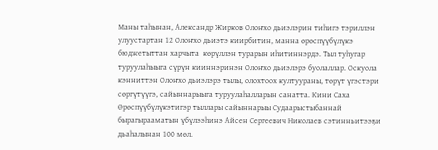Маны таһынан, Александр Жирков Олоҥхо дьиэлэрин тиһигэ тэриллэн улуустартан 12 Олоҥхо дьиэтэ киирбитин, манна өрөспүүбүлүкэ бюджетыттан харчыта  көрүллэн турарын иһитиннэрдэ. Тыл туһугар туруулаһыыга сүрүн кииннэринэн Олоҥхо дьиэлэрэ буолаллар. Оскуола кэнниттэн Олоҥхо дьиэлэрэ тылы, олохтоох култуураны, төрүт үгэстэри сөргүтүүгэ, сайыннарыыга туруулаһалларын санатта. Кини Саха Өрөспүүбүлүкэтигэр тыллары сайыннарыы Судаарыстыбаннай бырагырааматын үбүлээһинэ Айсен Сергеевич Николаев сэтинньитээҕи дьаһалынан 100 мөл.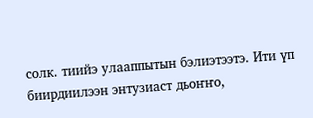солк. тиийэ улааппытын бэлиэтээтэ. Ити үп биирдиилээн энтузиаст дьоҥҥо,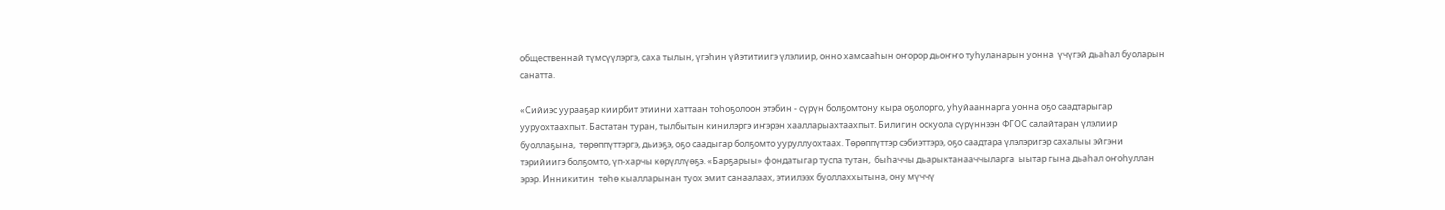общественнай түмсүүлэргэ, саха тылын, үгэһин үйэтитиигэ үлэлиир, онно хамсааһын оҥорор дьоҥҥо туһуланарын уонна  үчүгэй дьаһал буоларын санатта.

«Сийиэс уурааҕар киирбит этиини хаттаан тоһоҕолоон этэбин - сүрүн болҕомтону кыра оҕолорго, уһуйааннарга уонна оҕо саадтарыгар ууруохтаахпыт. Бастатан туран, тылбытын кинилэргэ иҥэрэн хаалларыахтаахпыт. Билигин оскуола сүрүннээн ФГОС салайтаран үлэлиир буоллаҕына,  төрөппүттэргэ, дьиэҕэ, оҕо саадыгар болҕомто ууруллуохтаах. Төрөппүттэр сэбиэттэрэ, оҕо саадтара үлэлэригэр сахалыы эйгэни тэрийиигэ болҕомто, үп-харчы көрүллүөҕэ. «Барҕарыы» фондатыгар туспа тутан,  быһаччы дьарыктанааччыларга  ыытар гына дьаһал оҥоһуллан эрэр. Инникитин  төһө кыалларынан туох эмит санаалаах, этиилээх буоллаххытына, ону мүччү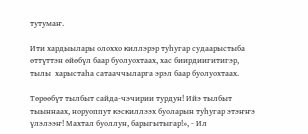тутумаҥ.

Ити хардыылары олоххо киллэрэр туһугар судаарыстыба өттүттэн өйөбүл баар буолуохтаах, хас биирдиигитигэр, тылы  харыстаһа сатааччыларга эрэл баар буолуохтаах.

Төрөөбүт тылбыт сайда-чэчирии турдун! Ийэ тылбыт тыыннаах, норуоппут кэскиллээх буоларын туһугар этэҥҥэ үлэлээҥ! Махтал буоллун, барыгытыгар!», - Ил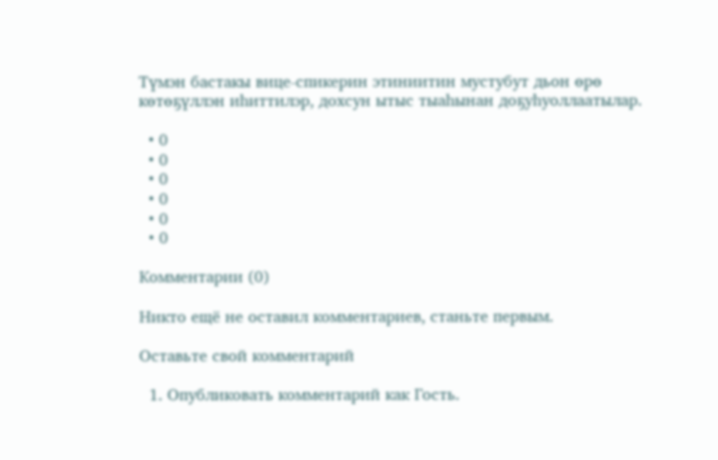Түмэн бастакы вице-спикерин этиниитин мустубут дьон өрө көтөҕүллэн иһиттилэр, дохсун ытыс тыаһынан доҕуһуоллаатылар.

  • 0
  • 0
  • 0
  • 0
  • 0
  • 0

Комментарии (0)

Никто ещё не оставил комментариев, станьте первым.

Оставьте свой комментарий

  1. Опубликовать комментарий как Гость.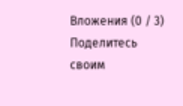Вложения (0 / 3)
Поделитесь своим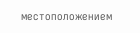местоположением